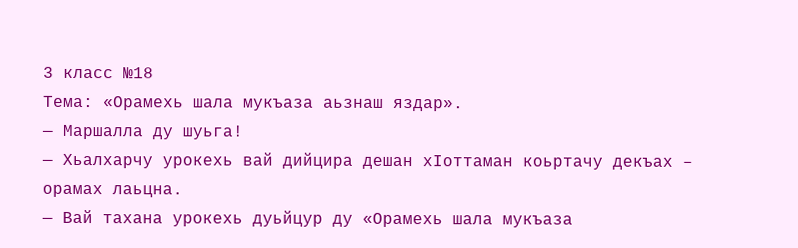3 класс №18
Тема: «Орамехь шала мукъаза аьзнаш яздар».
— Маршалла ду шуьга!
— Хьалхарчу урокехь вай дийцира дешан хIоттаман коьртачу декъах – орамах лаьцна.
— Вай тахана урокехь дуьйцур ду «Орамехь шала мукъаза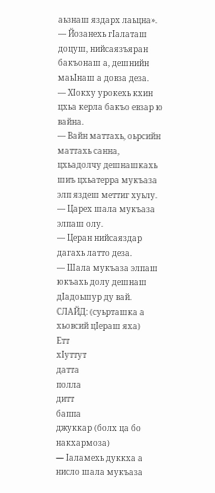аьзнаш яздарх лаьцна».
— Йозанехь гIалаташ доцуш, нийсаязъяран бакъонаш а, дешнийн маьIнаш а довза деза.
— ХIокху урокехь кхин цхьа керла бакъо евзар ю вайна.
— Вайн маттахь, оьрсийн маттахь санна, цхьадолчу дешнашкахь шиъ цхьатерра мукъаза элп яздеш меттиг хуьлу.
— Царех шала мукъаза элпаш олу.
— Церан нийсаяздар дагахь латто деза.
— Шала мукъаза элпаш юкъахь долу дешнаш дIадоьшур ду вай.
СЛАЙД: (суьрташка а хьовсий цIераш яха)
Етт
хIуттут
датта
полла
дитт
баппа
джуккар (болх ца бо накхармоза)
— Iаламехь дуккха а нисло шала мукъаза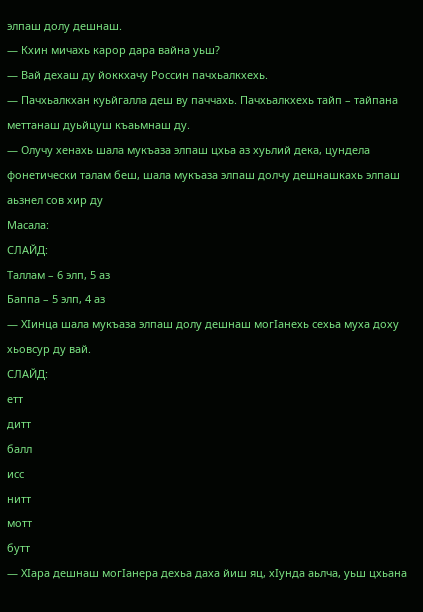элпаш долу дешнаш.
— Кхин мичахь карор дара вайна уьш?
— Вай дехаш ду йоккхачу Россин пачхьалкхехь.
— Пачхьалкхан куьйгалла деш ву паччахь. Пачхьалкхехь тайп – тайпана меттанаш дуьйцуш къаьмнаш ду.
— Олучу хенахь шала мукъаза элпаш цхьа аз хуьлий дека, цундела фонетически талам беш, шала мукъаза элпаш долчу дешнашкахь элпаш аьзнел сов хир ду
Масала:
СЛАЙД:
Таллам – 6 элп, 5 аз
Баппа – 5 элп, 4 аз
— ХIинца шала мукъаза элпаш долу дешнаш могIанехь сехьа муха доху хьовсур ду вай.
СЛАЙД:
етт
дитт
балл
исс
нитт
мотт
бутт
— ХIара дешнаш могIанера дехьа даха йиш яц, хIунда аьлча, уьш цхьана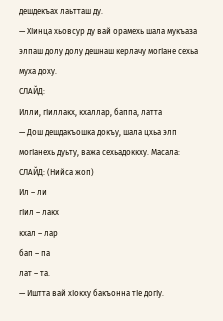дешдекъах лаьтташ ду.
— ХIинца хьовсур ду вай орамехь шала мукъаза элпаш долу долу дешнаш керлачу могIане сехьа муха доху.
СЛАЙД:
Илли, гIиллакх, кхаллар, баппа, латта
— Дош дешдакъошка докъу, шала цхьа элп могIанехь дуьту, важа сехьадоккху. Масала:
СЛАЙД: (Нийса жоп)
Ил – ли
гIил – лакх
кхал – лар
бап – па
лат – та.
— Иштта вай хIокху бакъонна тIе догIу.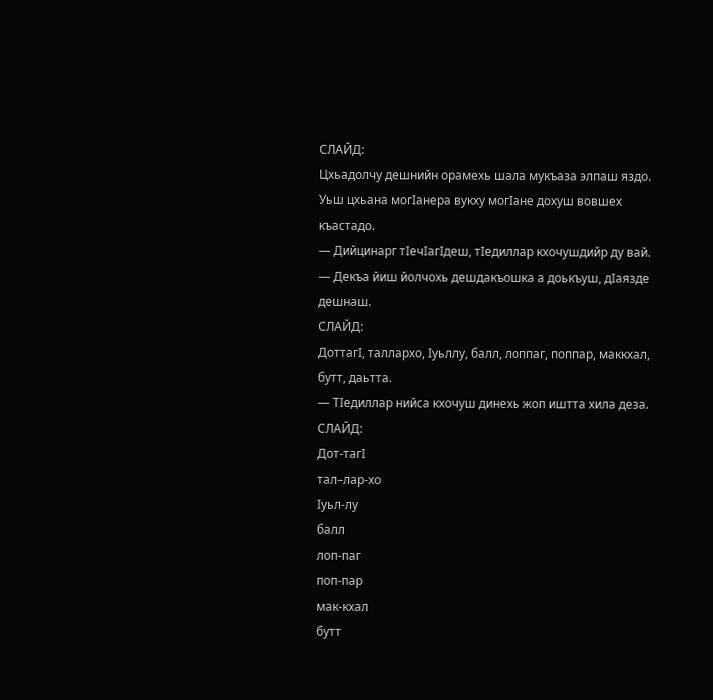СЛАЙД:
Цхьадолчу дешнийн орамехь шала мукъаза элпаш яздо. Уьш цхьана могIанера вукху могIане дохуш вовшех къастадо.
— Дийцинарг тIечIагIдеш, тIедиллар кхочушдийр ду вай.
— Декъа йиш йолчохь дешдакъошка а доькъуш, дIаязде дешнаш.
СЛАЙД:
ДоттагI, таллархо, Iуьллу, балл, лоппаг, поппар, маккхал, бутт, даьтта.
— ТIедиллар нийса кхочуш динехь жоп иштта хила деза.
СЛАЙД:
Дот-тагI
тал–лар-хо
Iуьл-лу
балл
лоп-паг
поп-пар
мак-кхал
бутт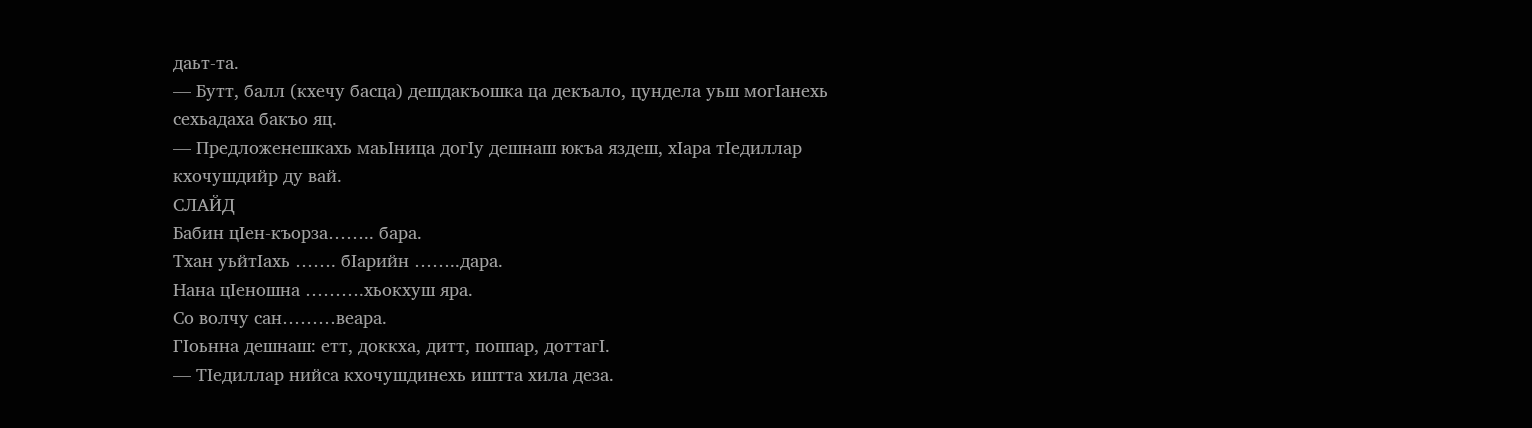даьт-та.
— Бутт, балл (кхечу басца) дешдакъошка ца декъало, цундела уьш могIанехь сехьадаха бакъо яц.
— Предложенешкахь маьIница догIу дешнаш юкъа яздеш, хIара тIедиллар кхочушдийр ду вай.
СЛАЙД
Бабин цIен-къорза…….. бара.
Тхан уьйтIахь ……. бIарийн ……..дара.
Нана цIеношна ……….хьокхуш яра.
Со волчу сан………веара.
ГIоьнна дешнаш: етт, доккха, дитт, поппар, доттагI.
— ТIедиллар нийса кхочушдинехь иштта хила деза.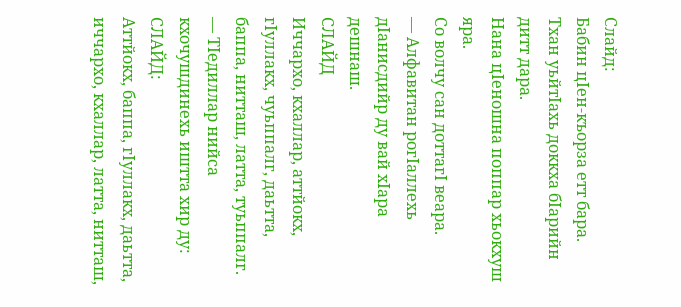Слайд:
Бабин цIен-къорза етт бара.
Тхан уьйтIахь доккха бIарийн дитт дара.
Нана цIеношна поппар хьокхуш яра.
Со волчу сан доттагI веара.
— Алфавитан рогIаллехь дIанисдийр ду вай хIара дешнаш.
СЛАЙД
Иччархо, кхаллар, аттйокх, гIуллакх, чуьппалг, даьтта, баппа, нитташ, латта, туьппалг.
— ТIедиллар нийса кхочушдинехь иштта хир ду:
СЛАЙД:
Аттйокх, баппа, гIуллакх, даьтта, иччархо, кхаллар, латта, нитташ,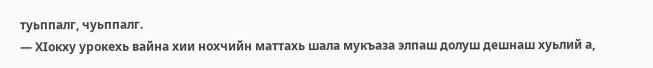туьппалг, чуьппалг.
— ХIокху урокехь вайна хии нохчийн маттахь шала мукъаза элпаш долуш дешнаш хуьлий а,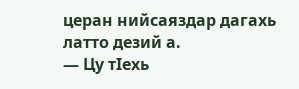церан нийсаяздар дагахь латто дезий а.
— Цу тIехь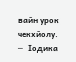вайн урок чекхйолу.
— Iодика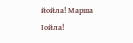йойла! Марша Iойла!